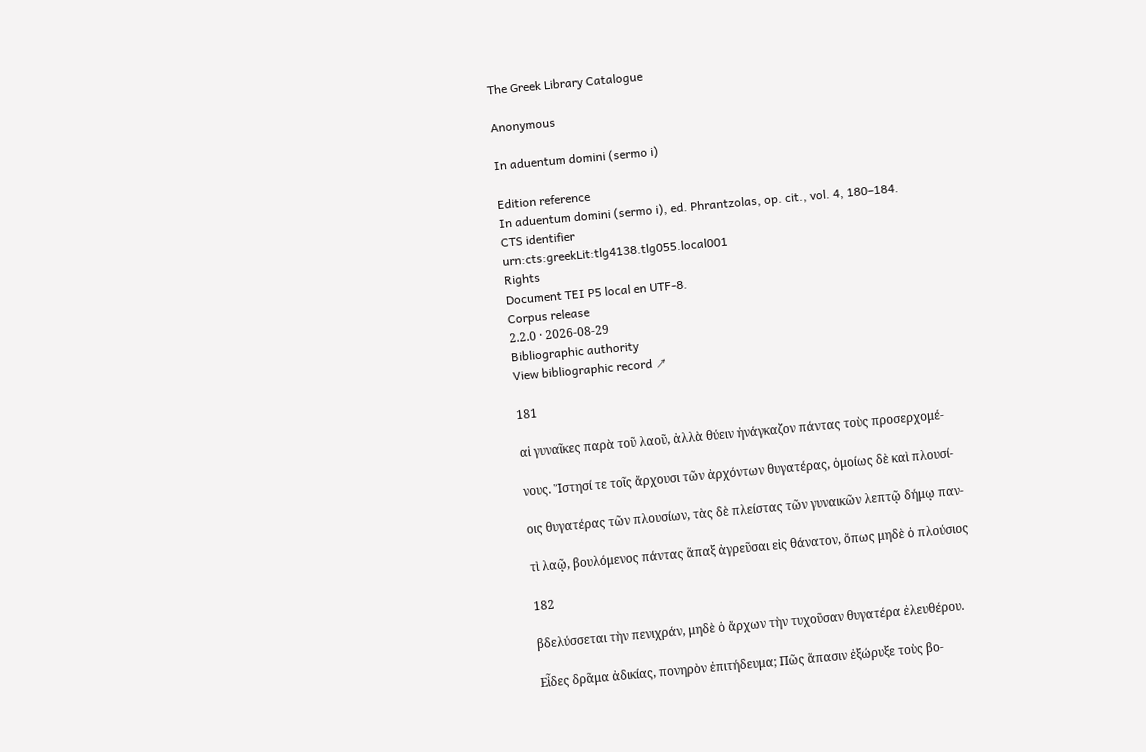The Greek Library Catalogue

Anonymous

In aduentum domini (sermo i)

Edition reference
In aduentum domini (sermo i), ed. Phrantzolas, op. cit., vol. 4, 180–184.
CTS identifier
urn:cts:greekLit:tlg4138.tlg055.local001
Rights
Document TEI P5 local en UTF-8.
Corpus release
2.2.0 · 2026-08-29
Bibliographic authority
View bibliographic record ↗

181

αἱ γυναῖκες παρὰ τοῦ λαοῦ, ἀλλὰ θύειν ἠνάγκαζον πάντας τοὺς προσερχομέ-

νους. Ἵστησί τε τοῖς ἄρχουσι τῶν ἀρχόντων θυγατέρας, ὁμοίως δὲ καὶ πλουσί-

οις θυγατέρας τῶν πλουσίων, τὰς δὲ πλείστας τῶν γυναικῶν λεπτῷ δήμῳ παν-

τὶ λαῷ, βουλόμενος πάντας ἅπαξ ἀγρεῦσαι εἰς θάνατον, ὅπως μηδὲ ὁ πλούσιος

182

βδελύσσεται τὴν πενιχράν, μηδὲ ὁ ἄρχων τὴν τυχοῦσαν θυγατέρα ἐλευθέρου.

Εἶδες δρᾶμα ἀδικίας, πονηρὸν ἐπιτήδευμα; Πῶς ἅπασιν ἐξώρυξε τοὺς βο-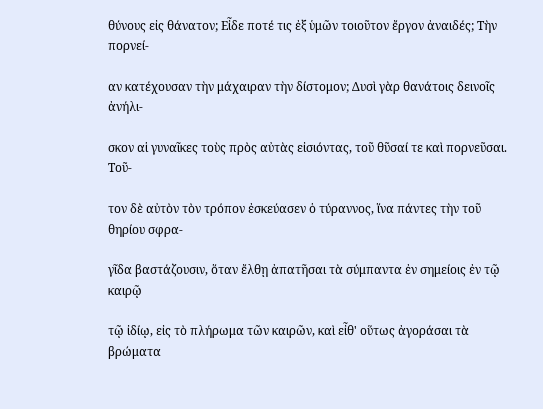θύνους εἰς θάνατον; Εἶδε ποτέ τις ἐξ ὑμῶν τοιοῦτον ἔργον ἀναιδές; Τὴν πορνεί-

αν κατέχουσαν τὴν μάχαιραν τὴν δίστομον; Δυσὶ γὰρ θανάτοις δεινοῖς ἀνήλι-

σκον αἱ γυναῖκες τοὺς πρὸς αὐτὰς εἰσιόντας, τοῦ θῦσαί τε καὶ πορνεῦσαι. Τοῦ-

τον δὲ αὐτὸν τὸν τρόπον ἐσκεύασεν ὁ τύραννος, ἵνα πάντες τὴν τοῦ θηρίου σφρα-

γῖδα βαστάζουσιν, ὅταν ἔλθῃ ἀπατῆσαι τὰ σύμπαντα ἐν σημείοις ἐν τῷ καιρῷ

τῷ ἰδίῳ, εἰς τὸ πλήρωμα τῶν καιρῶν, καὶ εἶθ' οὕτως ἀγοράσαι τὰ βρώματα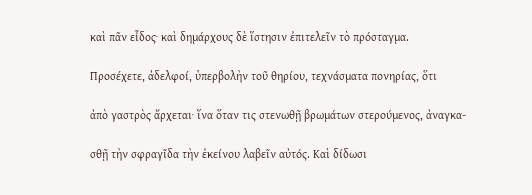καὶ πᾶν εἶδος· καὶ δημάρχους δὲ ἵστησιν ἐπιτελεῖν τὸ πρόσταγμα.

Προσέχετε, ἀδελφοί, ὑπερβολὴν τοῦ θηρίου, τεχνάσματα πονηρίας, ὅτι

ἀπὸ γαστρὸς ἄρχεται· ἵνα ὅταν τις στενωθῇ βρωμάτων στερούμενος, ἀναγκα-

σθῇ τὴν σφραγῖδα τὴν ἐκείνου λαβεῖν αὐτός. Καὶ δίδωσι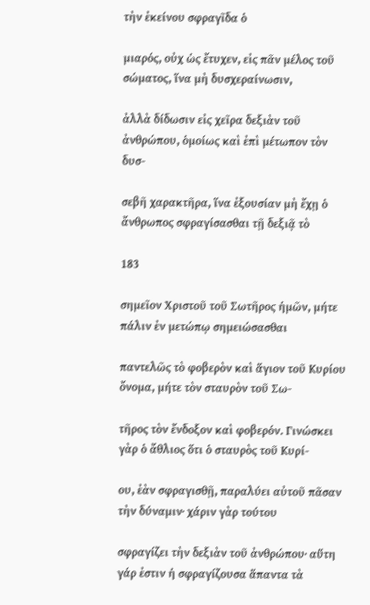τὴν ἐκείνου σφραγῖδα ὁ

μιαρός, οὐχ ὡς ἔτυχεν, εἰς πᾶν μέλος τοῦ σώματος, ἵνα μὴ δυσχεραίνωσιν,

ἀλλὰ δίδωσιν εἰς χεῖρα δεξιὰν τοῦ ἀνθρώπου, ὁμοίως καὶ ἐπὶ μέτωπον τὸν δυσ-

σεβῆ χαρακτῆρα, ἵνα ἐξουσίαν μὴ ἔχῃ ὁ ἄνθρωπος σφραγίσασθαι τῇ δεξιᾷ τὸ

183

σημεῖον Χριστοῦ τοῦ Σωτῆρος ἡμῶν, μήτε πάλιν ἐν μετώπῳ σημειώσασθαι

παντελῶς τὸ φοβερὸν καὶ ἅγιον τοῦ Κυρίου ὄνομα, μήτε τὸν σταυρὸν τοῦ Σω-

τῆρος τὸν ἔνδοξον καὶ φοβερόν. Γινώσκει γὰρ ὁ ἄθλιος ὅτι ὁ σταυρὸς τοῦ Κυρί-

ου, ἐὰν σφραγισθῇ, παραλύει αὐτοῦ πᾶσαν τὴν δύναμιν· χάριν γὰρ τούτου

σφραγίζει τὴν δεξιὰν τοῦ ἀνθρώπου· αὕτη γάρ ἐστιν ἡ σφραγίζουσα ἅπαντα τὰ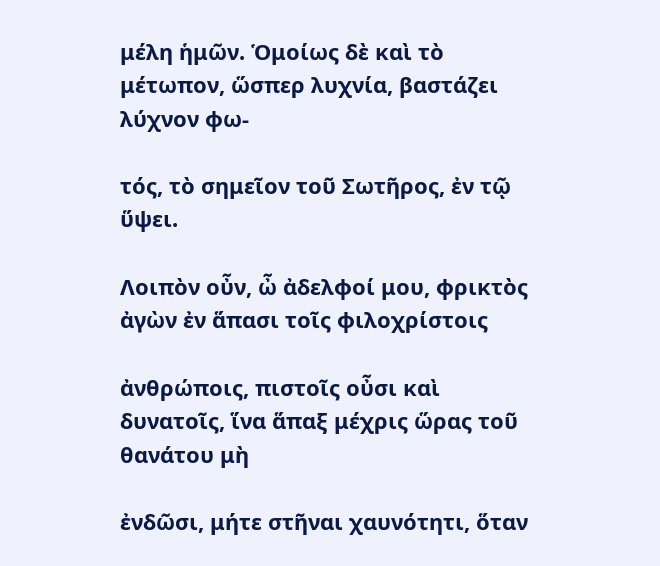μέλη ἡμῶν. Ὁμοίως δὲ καὶ τὸ μέτωπον, ὥσπερ λυχνία, βαστάζει λύχνον φω-

τός, τὸ σημεῖον τοῦ Σωτῆρος, ἐν τῷ ὕψει.

Λοιπὸν οὖν, ὦ ἀδελφοί μου, φρικτὸς ἀγὼν ἐν ἅπασι τοῖς φιλοχρίστοις

ἀνθρώποις, πιστοῖς οὖσι καὶ δυνατοῖς, ἵνα ἅπαξ μέχρις ὥρας τοῦ θανάτου μὴ

ἐνδῶσι, μήτε στῆναι χαυνότητι, ὅταν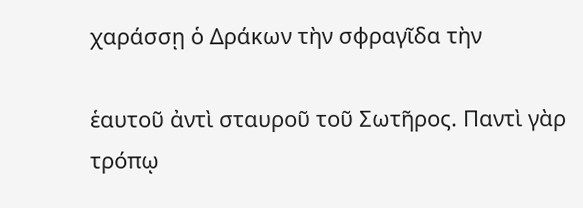χαράσσῃ ὁ Δράκων τὴν σφραγῖδα τὴν

ἑαυτοῦ ἀντὶ σταυροῦ τοῦ Σωτῆρος. Παντὶ γὰρ τρόπῳ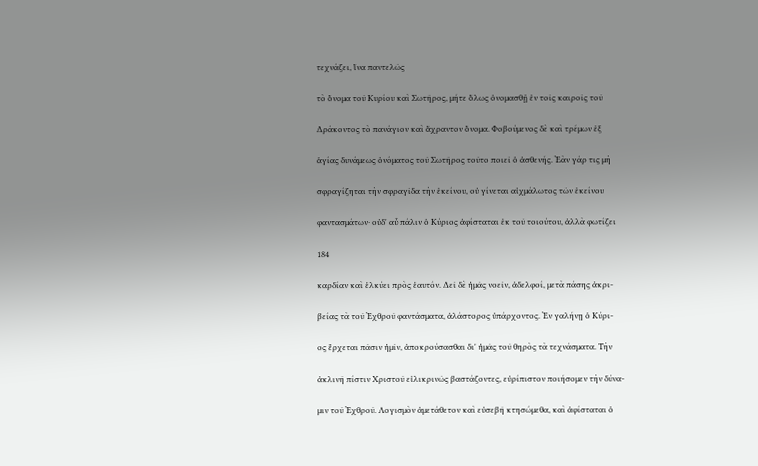τεχνάζει, ἵνα παντελῶς

τὸ ὄνομα τοῦ Κυρίου καὶ Σωτῆρος, μήτε ὅλως ὀνομασθῇ ἐν τοῖς καιροῖς τοῦ

Δράκοντος τὸ πανάγιον καὶ ἄχραντον ὄνομα. Φοβούμενος δὲ καὶ τρέμων ἐξ

ἁγίας δυνάμεως ὀνόματος τοῦ Σωτῆρος τοῦτο ποιεῖ ὁ ἀσθενής. Ἐὰν γάρ τις μὴ

σφραγίζηται τὴν σφραγῖδα τὴν ἐκείνου, οὐ γίνεται αἰχμάλωτος τῶν ἐκείνου

φαντασμάτων· οὐδ' αὖ πάλιν ὁ Κύριος ἀφίσταται ἐκ τοῦ τοιούτου, ἀλλὰ φωτίζει

184

καρδίαν καὶ ἑλκύει πρὸς ἑαυτόν. Δεῖ δὲ ἡμᾶς νοεῖν, ἀδελφοί, μετὰ πάσης ἀκρι-

βείας τὰ τοῦ Ἐχθροῦ φαντάσματα, ἀλάστορος ὑπάρχοντος. Ἐν γαλήνῃ ὁ Κύρι-

ος ἔρχεται πᾶσιν ἡμῖν, ἀποκρούσασθαι δι' ἡμᾶς τοῦ θηρὸς τὰ τεχνάσματα. Τὴν

ἀκλινῆ πίστιν Χριστοῦ εἰλικρινῶς βαστάζοντες, εὐρίπιστον ποιήσομεν τὴν δύνα-

μιν τοῦ Ἐχθροῦ. Λογισμὸν ἀμετάθετον καὶ εὐσεβῆ κτησώμεθα, καὶ ἀφίσταται ὁ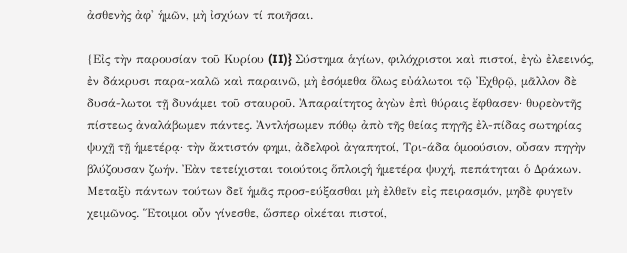ἀσθενὴς ἀφ' ἡμῶν, μὴ ἰσχύων τί ποιῆσαι.

{Εἰς τὴν παρουσίαν τοῦ Κυρίου (II)} Σύστημα ἁγίων, φιλόχριστοι καὶ πιστοί, ἐγὼ ἐλεεινός, ἐν δάκρυσι παρα-καλῶ καὶ παραινῶ, μὴ ἐσόμεθα ὅλως εὐάλωτοι τῷ Ἐχθρῷ, μᾶλλον δὲ δυσά-λωτοι τῇ δυνάμει τοῦ σταυροῦ. Ἀπαραίτητος ἀγὼν ἐπὶ θύραις ἔφθασεν· θυρεὸντῆς πίστεως ἀναλάβωμεν πάντες. Ἀντλήσωμεν πόθῳ ἀπὸ τῆς θείας πηγῆς ἐλ-πίδας σωτηρίας ψυχῇ τῇ ἡμετέρᾳ· τὴν ἄκτιστόν φημι, ἀδελφοὶ ἀγαπητοί, Τρι-άδα ὁμοούσιον, οὖσαν πηγὴν βλύζουσαν ζωήν. Ἐὰν τετείχισται τοιούτοις ὅπλοιςἡ ἡμετέρα ψυχή, πεπάτηται ὁ Δράκων. Μεταξὺ πάντων τούτων δεῖ ἡμᾶς προσ-εύξασθαι μὴ ἐλθεῖν εἰς πειρασμόν, μηδὲ φυγεῖν χειμῶνος. Ἕτοιμοι οὖν γίνεσθε, ὥσπερ οἰκέται πιστοί,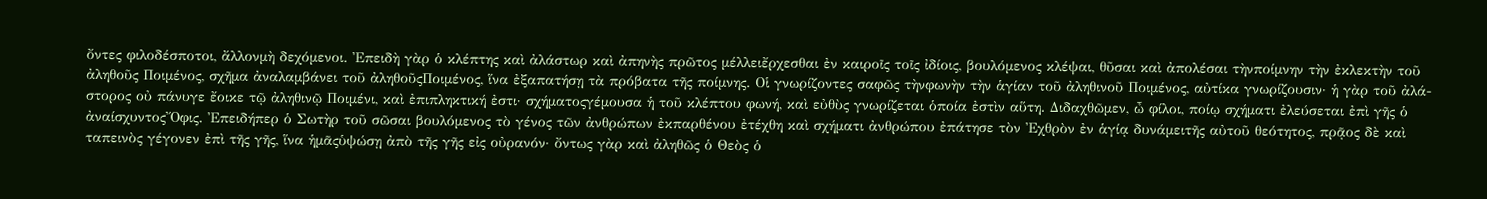ὄντες φιλοδέσποτοι, ἄλλονμὴ δεχόμενοι. Ἐπειδὴ γὰρ ὁ κλέπτης καὶ ἀλάστωρ καὶ ἀπηνὴς πρῶτος μέλλειἔρχεσθαι ἐν καιροῖς τοῖς ἰδίοις, βουλόμενος κλέψαι, θῦσαι καὶ ἀπολέσαι τὴνποίμνην τὴν ἐκλεκτὴν τοῦ ἀληθοῦς Ποιμένος, σχῆμα ἀναλαμβάνει τοῦ ἀληθοῦςΠοιμένος, ἵνα ἐξαπατήσῃ τὰ πρόβατα τῆς ποίμνης. Οἱ γνωρίζοντες σαφῶς τὴνφωνὴν τὴν ἁγίαν τοῦ ἀληθινοῦ Ποιμένος, αὐτίκα γνωρίζουσιν· ἡ γὰρ τοῦ ἀλά-στορος οὐ πάνυγε ἔοικε τῷ ἀληθινῷ Ποιμένι, καὶ ἐπιπληκτική ἐστι· σχήματοςγέμουσα ἡ τοῦ κλέπτου φωνή, καὶ εὐθὺς γνωρίζεται ὁποία ἐστὶν αὕτη. Διδαχθῶμεν, ὦ φίλοι, ποίῳ σχήματι ἐλεύσεται ἐπὶ γῆς ὁ ἀναίσχυντοςὌφις. Ἐπειδήπερ ὁ Σωτὴρ τοῦ σῶσαι βουλόμενος τὸ γένος τῶν ἀνθρώπων ἐκπαρθένου ἐτέχθη καὶ σχήματι ἀνθρώπου ἐπάτησε τὸν Ἐχθρὸν ἐν ἁγίᾳ δυνάμειτῆς αὐτοῦ θεότητος, πρᾷος δὲ καὶ ταπεινὸς γέγονεν ἐπὶ τῆς γῆς, ἵνα ἡμᾶςὑψώσῃ ἀπὸ τῆς γῆς εἰς οὐρανόν· ὄντως γὰρ καὶ ἀληθῶς ὁ Θεὸς ὁ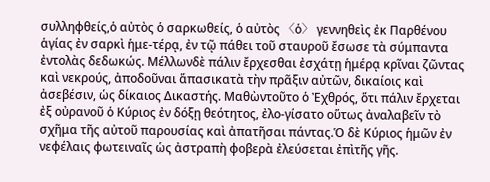συλληφθείς,ὁ αὐτὸς ὁ σαρκωθείς, ὁ αὐτὸς 〈ὁ〉 γεννηθεὶς ἐκ Παρθένου ἁγίας ἐν σαρκὶ ἡμε-τέρᾳ, ἐν τῷ πάθει τοῦ σταυροῦ ἔσωσε τὰ σύμπαντα ἐντολὰς δεδωκώς. Μέλλωνδὲ πάλιν ἔρχεσθαι ἐσχάτῃ ἡμέρᾳ κρῖναι ζῶντας καὶ νεκρούς, ἀποδοῦναι ἅπασικατὰ τὴν πρᾶξιν αὐτῶν, δικαίοις καὶ ἀσεβέσιν, ὡς δίκαιος Δικαστής. Μαθὼντοῦτο ὁ Ἐχθρός, ὅτι πάλιν ἔρχεται ἐξ οὐρανοῦ ὁ Κύριος ἐν δόξῃ θεότητος, ἐλο-γίσατο οὕτως ἀναλαβεῖν τὸ σχῆμα τῆς αὐτοῦ παρουσίας καὶ ἀπατῆσαι πάντας.Ὁ δὲ Κύριος ἡμῶν ἐν νεφέλαις φωτειναῖς ὡς ἀστραπὴ φοβερὰ ἐλεύσεται ἐπὶτῆς γῆς.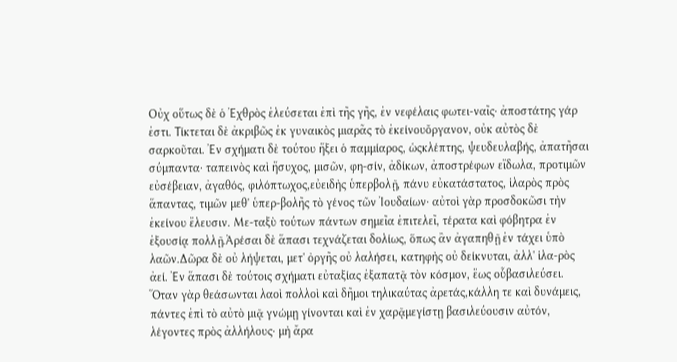Οὐχ οὕτως δὲ ὁ Ἐχθρὸς ἐλεύσεται ἐπὶ τῆς γῆς, ἐν νεφέλαις φωτει-ναῖς· ἀποστάτης γάρ ἐστι. Τίκτεται δὲ ἀκριβῶς ἐκ γυναικὸς μιαρᾶς τὸ ἐκείνουὄργανον, οὐκ αὐτὸς δὲ σαρκοῦται. Ἐν σχήματι δὲ τούτου ἥξει ὁ παμμίαρος, ὡςκλέπτης, ψευδευλαβής, ἀπατῆσαι σύμπαντα· ταπεινὸς καὶ ἥσυχος, μισῶν, φη-σίν, ἀδίκων, ἀποστρέφων εἴδωλα, προτιμῶν εὐσέβειαν, ἀγαθός, φιλόπτωχος,εὐειδὴς ὑπερβολῇ, πάνυ εὐκατάστατος, ἱλαρὸς πρὸς ἅπαντας, τιμῶν μεθ' ὑπερ-βολῆς τὸ γένος τῶν Ἰουδαίων· αὐτοὶ γὰρ προσδοκῶσι τὴν ἐκείνου ἔλευσιν. Με-ταξὺ τούτων πάντων σημεῖα ἐπιτελεῖ, τέρατα καὶ φόβητρα ἐν ἐξουσίᾳ πολλῇ.Ἀρέσαι δὲ ἅπασι τεχνάζεται δολίως, ὅπως ἂν ἀγαπηθῇ ἐν τάχει ὑπὸ λαῶν.Δῶρα δὲ οὐ λήψεται, μετ' ὀργῆς οὐ λαλήσει, κατηφὴς οὐ δείκνυται, ἀλλ' ἱλα-ρὸς ἀεί. Ἐν ἅπασι δὲ τούτοις σχήματι εὐταξίας ἐξαπατᾷ τὸν κόσμον, ἕως οὗβασιλεύσει. Ὅταν γὰρ θεάσωνται λαοὶ πολλοὶ καὶ δῆμοι τηλικαύτας ἀρετάς,κάλλη τε καὶ δυνάμεις, πάντες ἐπὶ τὸ αὐτὸ μιᾷ γνώμῃ γίνονται καὶ ἐν χαρᾷμεγίστῃ βασιλεύουσιν αὐτόν, λέγοντες πρὸς ἀλλήλους· μὴ ἄρα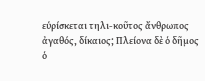εὑρίσκεται τηλι-κοῦτος ἄνθρωπος ἀγαθός, δίκαιος; Πλείονα δὲ ὁ δῆμος ὁ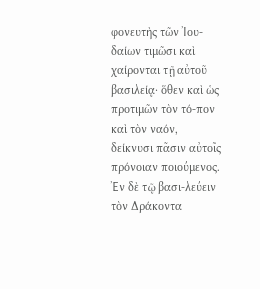φονευτὴς τῶν Ἰου-δαίων τιμῶσι καὶ χαίρονται τῇ αὐτοῦ βασιλείᾳ· ὅθεν καὶ ὡς προτιμῶν τὸν τό-πον καὶ τὸν ναόν, δείκνυσι πᾶσιν αὐτοῖς πρόνοιαν ποιούμενος. Ἐν δὲ τῷ βασι-λεύειν τὸν Δράκοντα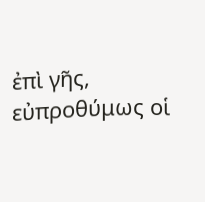ἐπὶ γῆς, εὐπροθύμως οἱ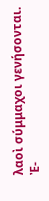λαοὶ σύμμαχοι γενήσονται. Ἐ-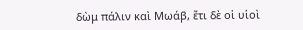δὼμ πάλιν καὶ Μωάβ, ἔτι δὲ οἱ υἱοὶ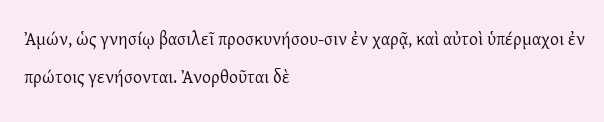Ἀμών, ὡς γνησίῳ βασιλεῖ προσκυνήσου-σιν ἐν χαρᾷ, καὶ αὐτοὶ ὑπέρμαχοι ἐν πρώτοις γενήσονται. Ἀνορθοῦται δὲ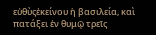εὐθὺςἐκείνου ἡ βασιλεία, καὶ πατάξει ἐν θυμῷ τρεῖς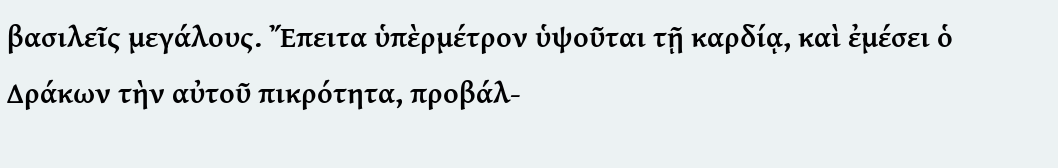βασιλεῖς μεγάλους. Ἔπειτα ὑπὲρμέτρον ὑψοῦται τῇ καρδίᾳ, καὶ ἐμέσει ὁ Δράκων τὴν αὐτοῦ πικρότητα, προβάλ-